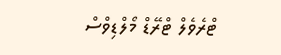ޓްރެވެލް ޓްރޭޑް މޯލްޑިވްސް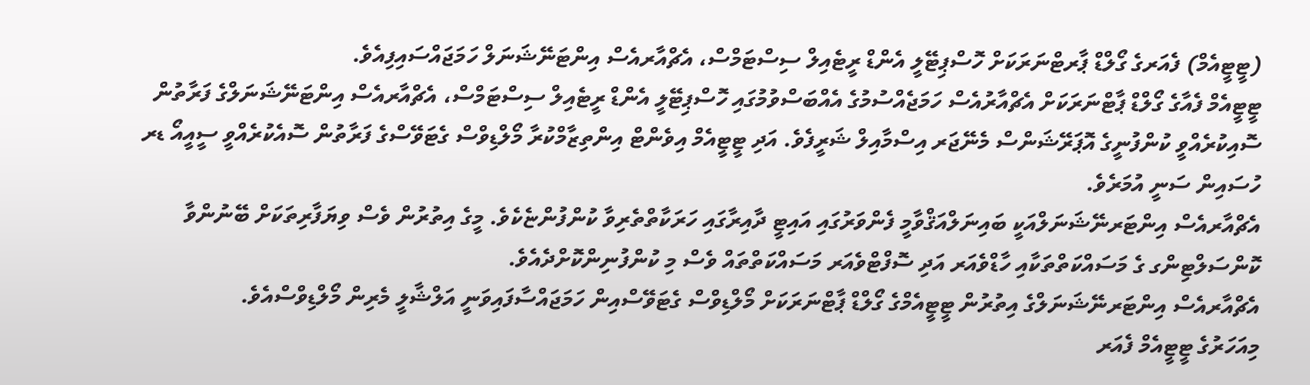(ޓީޓީއެމް) ފެއަރގެ ގޯލްޑް ޕާރޓްނަރަކަށް ހޮސްޕިޓޭލީ އެންޑް ރީޓެއިލް ސިސްޓަމްސް، އެޗްއާރއެސް އިންޓަނޭޝަނަލް ހަމަޖައްސައިފިއެވެ.
ޓީޓީއެމް ފެއާގެ ގޯލްޑް ޕާޓްނަރަކަށް އެޗްއާރުއެސް ހަމަޖެއްސުމުގެ އެއްބަސްވުމުގައި ހޮސްޕިޓޭލީ އެންޑް ރީޓެއިލް ސިސްޓަމްސް، އެޗްއާރއެސް އިންޓަނޭޝަނަލްގެ ފަރާތުން ސޮއިކުރެއްވީ ކުންފުނީގެ އޮޕަރޭޝަންސް މެނޭޖަރ އިސްމާއިލް ޝަރީފެވެ. އަދި ޓީޓީއެމް އިވެންޓް އިންތިޒާމްކުރާ މޯލްޑިވްސް ގެޓަވޭސްގެ ފަރާތުން ސޮއެކުރެއްވީ ސީއީއޯ ޑރ ހުސައިން ސަނީ އުމަރެވެ.
އެޗްއާރއެސް އިންޓަރނޭޝަނަލްއަކީ ބައިނަލްއަޤްވާމީ ފެންވަރުގައި އައިޓީ ދާއިރާގައި ހަރަކާތްތެރިވާ ކުންފުންޏެކެވެ. މީގެ އިތުރުން ވެސް ވިޔަފާރިތަކަށް ބޭނުންވާ ކޮންސަލްޓިންގ ގެ މަސައްކަތްތަކާއި ހާޑްވެއަރ އަދި ސޮފްޓްވެއަރ މަސައްކަތްތައް ވެސް މި ކުންފުނިންކޮށްދެއެވެ.
އެޗްއާރއެސް އިންޓަރނޭޝަނަލްގެ އިތުރުން ޓީޓީއެމްގެ ގޯލްޑް ޕާޓްނަރަކަށް މޯލްޑިވްސް ގެޓަވޭސްއިން ހަމަޖައްސާފައިވަނީ އަލްޝާލީ މެރިން މޯލްޑިވްސްއެވެ.
މިއަހަރުގެ ޓީޓީއެމް ފެއަރ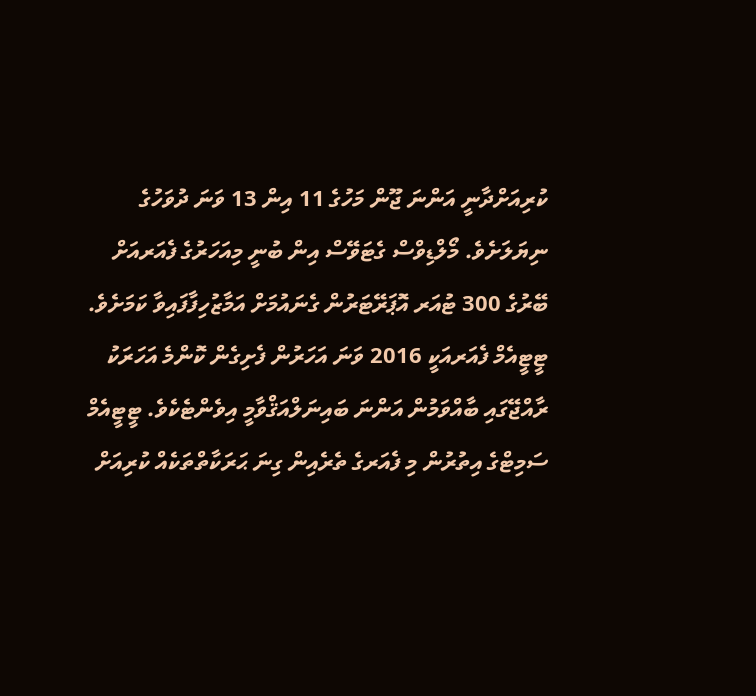ކުރިއަށްދާނީ އަންނަ ޖޫން މަހުގެ 11 އިން 13 ވަނަ ދުވަހުގެ ނިޔަލަށެވެ. މޯލްޑިވްސް ގެޓަވޭސް އިން ބުނީ މިއަހަރުގެ ފެއަރއަށް ބޭރުގެ 300 ޓުއަރ އޮޕަރޭޓަރުން ގެނައުމަށް އަމާޒުހިފާފައިވާ ކަމަށެވެ.
ޓީޓީއެމް ފެއަރއަކީ 2016 ވަނަ އަހަރުން ފެށިގެން ކޮންމެ އަހަރަކު ރާއްޖޭގައި ބާއްވަމުން އަންނަ ބައިނަލްއަޤްވާމީ އިވެންޓެކެވެ. ޓީޓީއެމް ސަމިޓްގެ އިތުރުން މި ފެއަރގެ ތެރެއިން ގިނަ ޙަރަކާތްތަކެއް ކުރިއަށް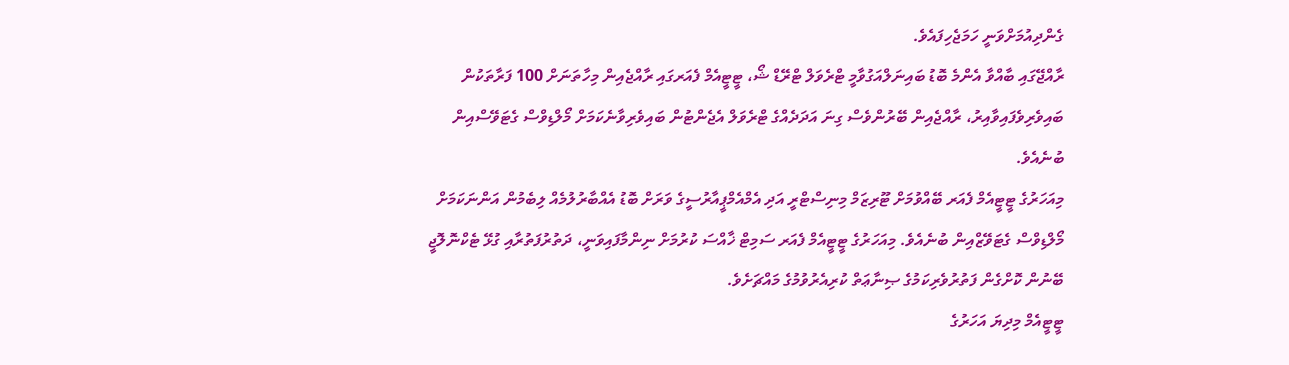ގެންދިއުމަށްވަނީ ހަމަޖެހިފައެވެ.
ރާއްޖޭގައި ބާއްވާ އެންމެ ބޮޑު ބައިނަލްއަގުވާމީ ޓްރެވަލް ޓްރޭޑް ޝޯ، ޓީޓީއެމް ފެއަރގައި ރާއްޖެއިން މިހާތަނަށް 100 ފަރާތަކުން ބައިވެރިވެފައިވާއިރު، ރާއްޖެއިން ބޭރުންވެސް ގިނަ އަދަދެއްގެ ޓްރެވަލް އެޖެންޓުން ބައިވެރިވާނެކަމަށް މޯލްޑިވްސް ގެޓަވޭސްއިން ބުނެއެވެ.
މިއަހަރުގެ ޓީޓީއެމް ފެއަރ ބޭއްވުމަށް ޓޫރިޒަމް މިނިސްޓްރީ އަދި އެމްއެމްޕީއާރުސީގެ ވަރަށް ބޮޑު އެއްބާރުލުމެއް ލިބެމުން އަންނަކަމަށް މޯލްޑިވްސް ގެޓަވޭޒްއިން ބުނެއެވެ. މިއަހަރުގެ ޓީޓީއެމް ފެއަރ ސަމިޓް ޚާއްސަ ކުރުމަށް ނިންމާފައިވަނީ، ދަތުރުފަތުރާއި ގުޅޭ ޓެކްނޮލޮޖީ ބޭނުން ކޮށްގެން ފަތުރުވެރިކަމުގެ ޞިނާޢަތް ކުރިއެރުވުމުގެ މައްޗަށެވެ.
ޓީޓީއެމް މިދިޔަ އަހަރުގެ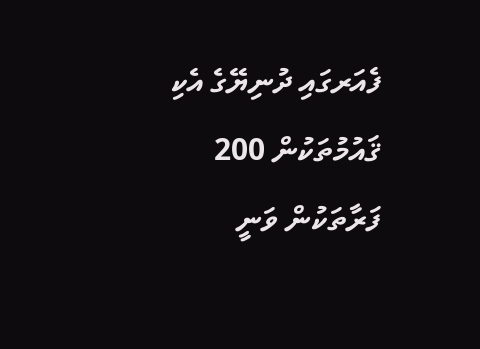ފެއަރގައި ދުނިޔޭގެ އެކި ޤައުމުތަކުން 200 ފަރާތަކުން ވަނީ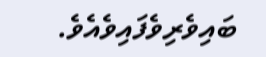ބައިވެރިވެފައިވެއެވެ.